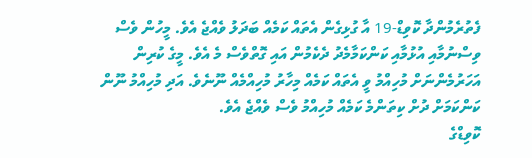ފެތުރެމުންދާ ކޮވިޑް-19 އާ ގުޅިގެން އެތައް ކަމެއް ބަދަލު ވެއްޖެ އެވެ. މީހުން ވެސް ވިސްނުމާއި އުޅުމާއި ކަންކަމާމެދު ދެކެމުން އައި ގޮތްވެސް މެ އެވެ. މީގެ ކުރިން އަހަރުމެންނަށް މުހިއްމު ވީ އެތައް ކަމެއް މިހާރު މުހިއްމެއް ނޫނެވެ. އަދި މުހިއްމު ނޫން ކަންކަމަށް ދުށް ކިތަންމެ ކަމެއް މުހިއްމު ވެސް ވެއްޖެ އެވެ.
ކޮވިޑްގެ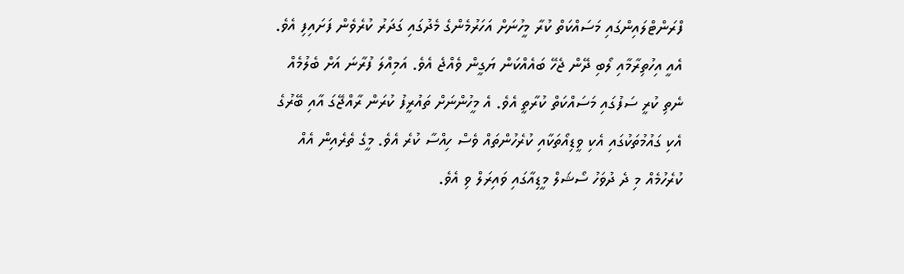ފްރަންޓްލައިންގައި މަސައްކަތް ކުރާ މީހުނަށް އަހަރުމެންގެ މެދުގައި ގަދަރު ކުރެވެން ފަށައިފި އެވެ. އެއީ އިހުތިރާމާއި ލޯބި ދޭން ޖެހޭ ބައެއްކަން ޔަގީން ވެއްޖެ އެވެ. އަމިއްލަ ފުރާނަ އަށް ބެލުމެއް ނެތި ކުރީ ސަފުގައި މަސައްކަތް ކުރާތީ އެވެ. އެ މީހުންނަށް ތައުރީފު ކުރަން ރާއްޖޭގަ އާއި ބޭރުގެ އެކި ގައުމުތަކުގައި އެކި ވީޑިއޯތަކާއި ކުރެހުންތައް ވެސް ހިއްސާ ކުރެ އެވެ. މީގެ ތެރެއިން އެއް ކުރެހުމެއް މި ދެ ދުވަހު ސޯޝަލް މީޑިއާގައި ވައިރަލް ވި އެވެ.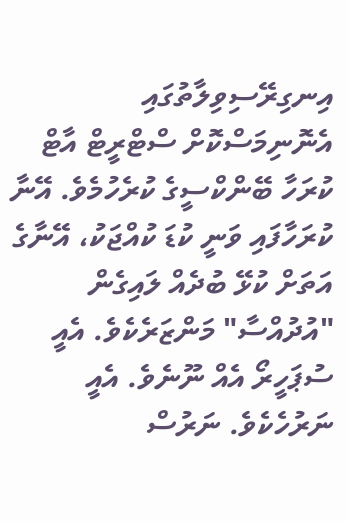އިނގިރޭސިވިލާތުގައި އެނޮނިމަސްކޮށް ސްޓްރީޓް އާޓް ކުރަހާ ބޭންކްސީގެ ކުރެހުމެވެ. އޭނާ ކުރަހާފައި ވަނީ ކުޑަ ކުއްޖަކު، އޭނާގެ އަތަށް ކުޅޭ ބުދެއް ލައިގެން "އުދުއްސާ" މަންޒަރެކެވެ. އެއީ ސުޕަހީރޯ އެއް ނޫނެވެ. އެއީ ނަރުހެކެވެ. ނަރުސް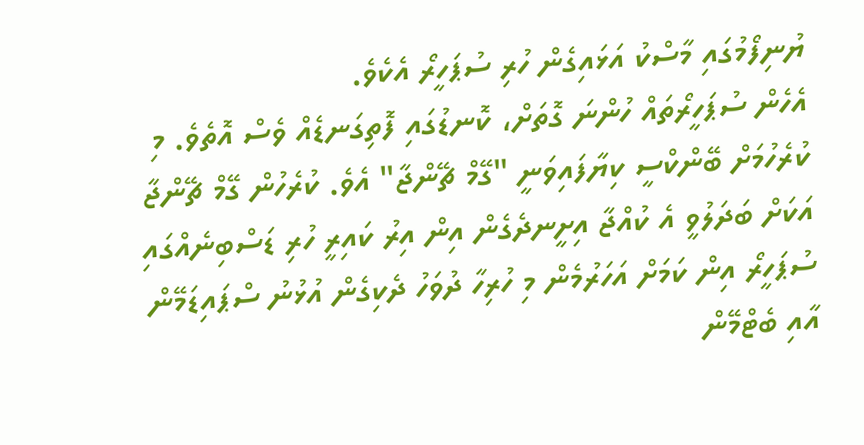ޔުނިފޯމުގައި މާސްކު އަޅައިގެން ހުރި ސުޕަހީރޯ އެކެވެ.
އެހެން ސުޕަހީރޯތައް ހުންނަ ގޮތަށް، ކޮނޑުގައި ފޮތިގަނޑެއް ވެސް އޮތެވެ. މި ކުރެހުމަށް ބޭންކްސީ ކިޔާފައިވަނީ "ގޭމް ޗޭންޖާ" އެވެ. ކުރެހުން ގޭމް ޗޭންޖާ އަކަށް ބަދަލުވީ އެ ކުއްޖާ އިށީނދެގެން އިން އިރު ކައިރީ ހުރި ޑަސްބިނެއްގައި ސުޕަހީރޯ އިން ކަމަށް އަހަރުމެން މި ހުރިހާ ދުވަހު ދެކިގެން އުޅުނު ސްޕައިޑަމޭން އާއި ބެޓްމޭން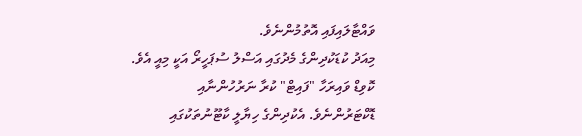ވައްޓާލައިފައި އޮތުމުންނެވެ.
މިއަދު ކުޑަކުދިންގެ މެދުގައި އަސްލު ސުޕަހީރޯ އަކީ މިއީ އެވެ. ކޮވިޑް ވައިރަހާ "ފައިޓް" ކުރާ ނަރުހުންނާއި ޑޮކްޓަރުންނެވެ. އެކުދިންގެ ހިޔާލީ ކާޓޫނުތަކުގައި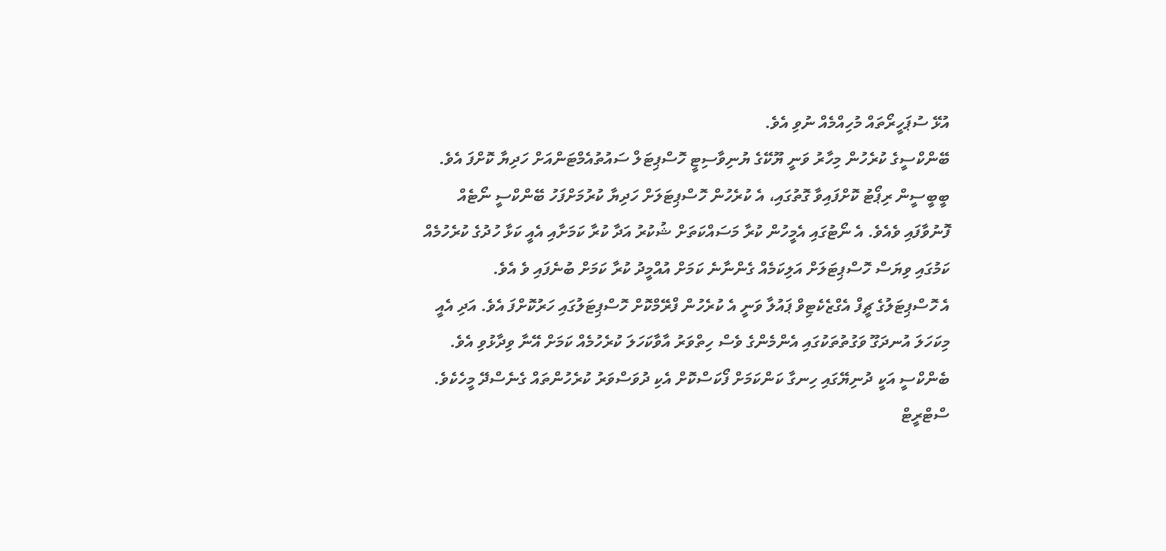އުޅޭ ސުޕަހީރޯތައް މުހިއްމެއް ނުވި އެވެ.
ބޭންކްސީގެ ކުރެހުން މިހާރު ވަނީ ޔޫކޭގެ ޔުނިވާސިޓީ ހޮސްޕިޓަލް ސައުތުއެމްޓަންއަށް ހަދިޔާ ކޮށްފަ އެވެ. ބީބީސީން ރިޕޯޓު ކޮށްފައިވާ ގޮތުގައި، އެ ކުރެހުން ހޮސްޕިޓަލަށް ހަދިޔާ ކުރުމަށްފަހު ބޭންކްސީ ނޯޓެއް ފޮނުވާފައި ވެއެވެ. އެ ނޯޓުގައި އެމީހުން ކުރާ މަސައްކަތަށް ޝުކުރު އަދާ ކުރާ ކަމަށާއި އެއީ ކަޅާ ހުދުގެ ކުރެހުމެއް ކަމުގައި ވިޔަސް ހޮސްޕިޓަލަށް އަލިކަމެއް ގެންނާނެ ކަމަށް އުއްމީދު ކުރާ ކަމަށް ބުނެފައި ވެ އެވެ.
އެ ހޮސްޕިޓަލުގެ ޗީފް އެގްޒެކެޓިވް ޕައުލާ ވަނީ އެ ކުރެހުން ފްރޭމްކޮށް ހޮސްޕިޓަލުގައި ހަރުކޮށްފަ އެވެ. އަދި އެއީ މިކަހަލަ އުނދަގޫ ވަގުތުތަކުގައި އެންމެންގެ ވެސް ހިތްވަރު އާވާކަހަލަ ކުރެހުމެއް ކަމަށް އޭނާ ވިދާޅުވި އެވެ.
ބެންކްސީ އަކީ ދުނިޔޭގައި ހިނގާ ކަންކަމަށް ފޯކަސްކޮށް އެކި ދުވަސްވަރު ކުރެހުންތައް ގެނެސްދޭ މީހެކެވެ. ސްޓްރީޓް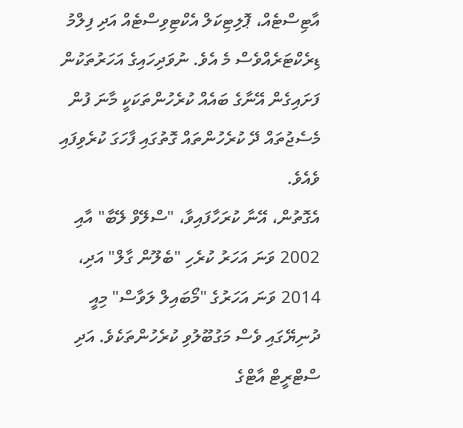އާޓިސްޓެއް، ޕޮލިޓިކަލް އެކްޓިވިސްޓެއް އަދި ފިލްމު ޑިރެކްޓަރެއްވެސް މެ އެވެ. ނުވަދިހައިގެ އަހަރުތަކުން ފަށައިގެން އޭނާގެ ބައެއް ކުރެހުންތަކަކީ މާނަ ފުން މެސެޖުތައް ދޭ ކުރެހުންތައް ގޮތުގައި ފާހަގަ ކުރެވިފައި ވެއެވެ.
އެގޮތުން، އޭނާ ކުރަހާފައިވާ، "ސްލޭވް ލޭބާ" އާއި 2002 ވަނަ އަހަރު ކުރެހި "ބެލޫން ގާލް" އަދި، 2014 ވަނަ އަހަރުގެ "މޯބައިލް ލަވާސް" މިއީ ދުނިޔޭގައި ވެސް މަގުބޫލުވި ކުރެހުންތަކެވެ. އަދި ސްޓްރީޓް އާޓްގެ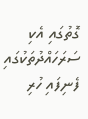ގޮތުގައި އެކި ސަރަހައްދުތަކުގައި ފެނިފައި ހުރި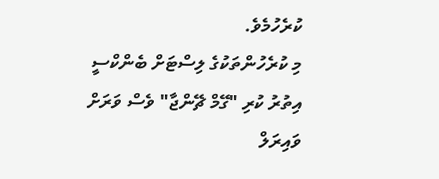ކުރެހުމެވެ.
މި ކުރެހުންތަކުގެ ލިސްޓަށް ބެންކްސީ އިތުރު ކުރި "ގޭމް ޗޭންޖާ" ވެސް ވަރަށް ވައިރަލް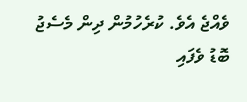ވެއްޖެ އެވެ. ކުރެހުމުން ދިން މެސެޖު ބޮޑު ވެފައި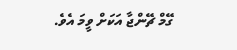ގޭމް ޗޭންޖާ އަކަށް ވީމަ އެވެ.